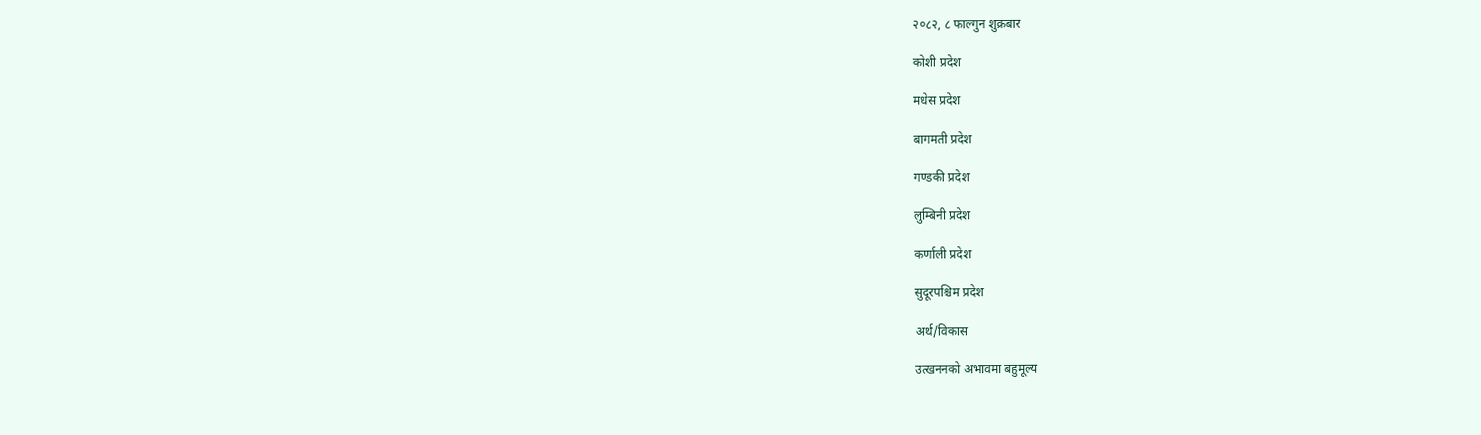२०८२, ८ फाल्गुन शुक्रबार

कोशी प्रदेश

मधेस प्रदेश

बागमती प्रदेश

गण्डकी प्रदेश

लुम्बिनी प्रदेश

कर्णाली प्रदेश

सुदूरपश्चिम प्रदेश

अर्थ/विकास

उत्खननको अभावमा बहुमूल्य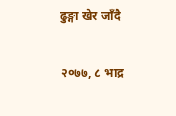ढुङ्गा खेर जाँदै

२०७७, ८ भाद्र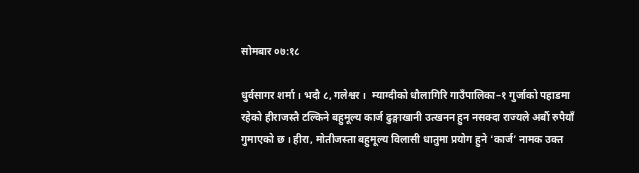सोमबार ०७:१८

धुर्वसागर शर्मा । भदौ ८, गलेश्वर ।  म्याग्दीको धौलागिरि गाउँपालिका–१ गुर्जाको पहाडमा रहेको हीराजस्तै टल्किने बहुमूल्य कार्ज ढुङ्गाखानी उत्खनन हुन नसक्दा राज्यले अर्बौ रुपैयाँ गुमाएको छ । हीरा, मोतीजस्ता बहुमूल्य विलासी धातुमा प्रयोग हुने ‘कार्ज’ नामक उक्त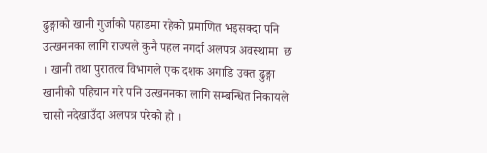ढुङ्गाको खानी गुर्जाको पहाडमा रहेको प्रमाणित भइसक्दा पनि उत्खननका लागि राज्यले कुनै पहल नगर्दा अलपत्र अवस्थामा  छ । खानी तथा पुरातत्व विभागले एक दशक अगाडि उक्त ढुङ्गा खानीको पहिचान गरे पनि उत्खननका लागि सम्बन्धित निकायले चासो नदेखाउँदा अलपत्र परेको हो ।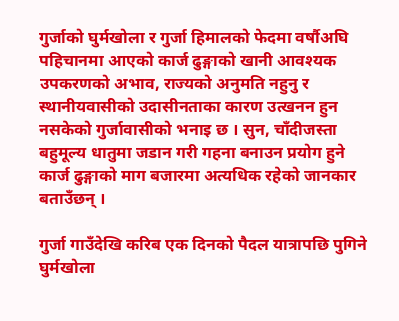गुर्जाको घुर्मखोला र गुर्जा हिमालको फेदमा वर्षौअघि पहिचानमा आएको कार्ज ढुङ्गाको खानी आवश्यक उपकरणको अभाव, राज्यको अनुमति नहुनु र स्थानीयवासीको उदासीनताका कारण उत्खनन हुन नसकेको गुर्जावासीको भनाइ छ । सुन, चाँदीजस्ता बहुमूल्य धातुमा जडान गरी गहना बनाउन प्रयोग हुने कार्ज ढुङ्गाको माग बजारमा अत्यधिक रहेको जानकार बताउँछन् ।

गुर्जा गाउँदेखि करिब एक दिनको पैदल यात्रापछि पुगिने घुर्मखोला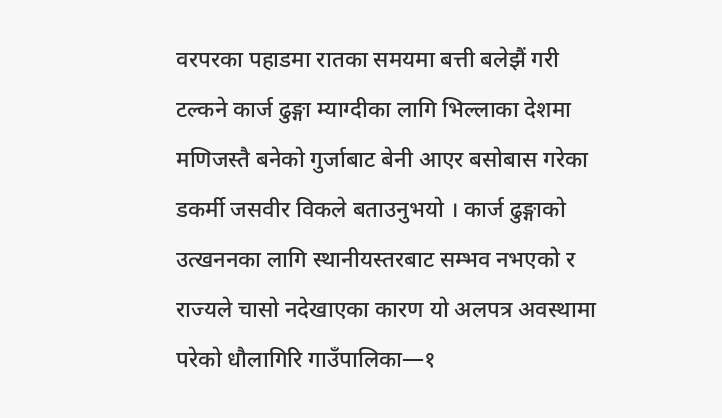वरपरका पहाडमा रातका समयमा बत्ती बलेझैं गरी टल्कने कार्ज ढुङ्गा म्याग्दीका लागि भिल्लाका देशमा मणिजस्तै बनेको गुर्जाबाट बेनी आएर बसोबास गरेका डकर्मी जसवीर विकले बताउनुभयो । कार्ज ढुङ्गाको उत्खननका लागि स्थानीयस्तरबाट सम्भव नभएको र राज्यले चासो नदेखाएका कारण यो अलपत्र अवस्थामा परेको धौलागिरि गाउँपालिका—१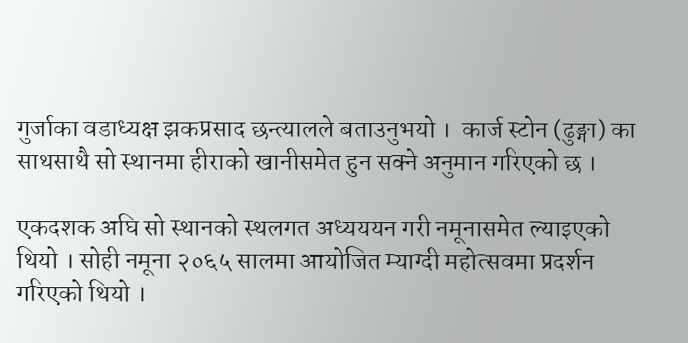गुर्जाका वडाध्यक्ष झकप्रसाद छन्त्यालले बताउनुभयो ।  कार्ज स्टोन (ढुङ्गा) का साथसाथै सो स्थानमा हीराको खानीसमेत हुन सक्ने अनुमान गरिएको छ ।

एकदशक अघि सो स्थानको स्थलगत अध्यययन गरी नमूनासमेत ल्याइएको थियो । सोही नमूना २०६५ सालमा आयोजित म्याग्दी महोत्सवमा प्रदर्शन गरिएको थियो ।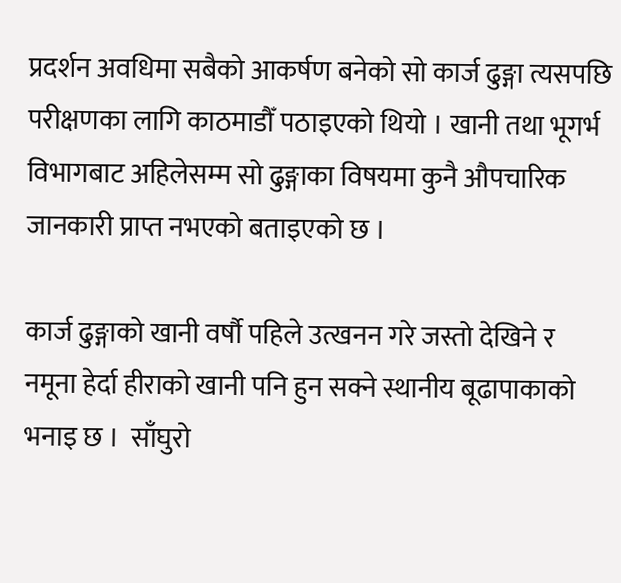प्रदर्शन अवधिमा सबैको आकर्षण बनेको सो कार्ज ढुङ्गा त्यसपछि परीक्षणका लागि काठमाडौँ पठाइएको थियो । खानी तथा भूगर्भ विभागबाट अहिलेसम्म सो ढुङ्गाका विषयमा कुनै औपचारिक जानकारी प्राप्त नभएको बताइएको छ ।

कार्ज ढुङ्गाको खानी वर्षौ पहिले उत्खनन गरे जस्तो देखिने र नमूना हेर्दा हीराको खानी पनि हुन सक्ने स्थानीय बूढापाकाको भनाइ छ ।  साँघुरो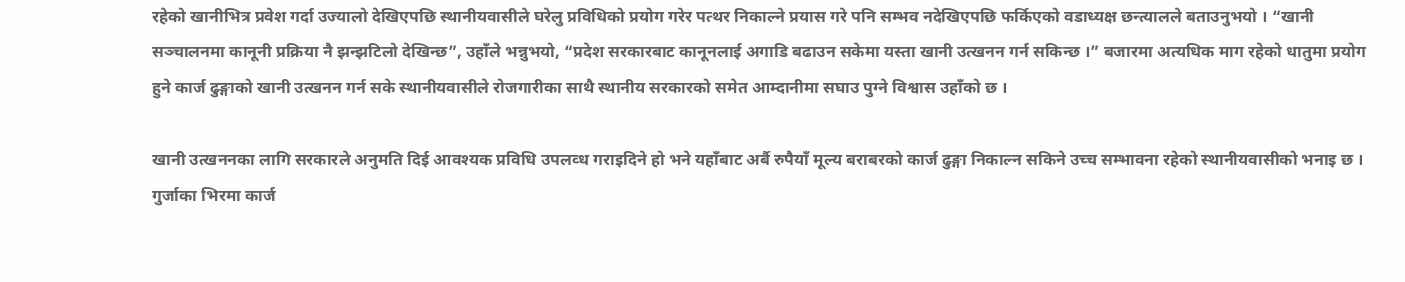रहेको खानीभित्र प्रवेश गर्दा उज्यालो देखिएपछि स्थानीयवासीले घरेलु प्रविधिको प्रयोग गरेर पत्थर निकाल्ने प्रयास गरे पनि सम्भव नदेखिएपछि फर्किएको वडाध्यक्ष छन्त्यालले बताउनुभयो । “खानी सञ्चालनमा कानूनी प्रक्रिया नै झन्झटिलो देखिन्छ”, उहाँले भन्नुभयो, “प्रदेश सरकारबाट कानूनलाई अगाडि बढाउन सकेमा यस्ता खानी उत्खनन गर्न सकिन्छ ।” बजारमा अत्यधिक माग रहेको धातुमा प्रयोग हुने कार्ज ढुङ्गाको खानी उत्खनन गर्न सके स्थानीयवासीले रोजगारीका साथै स्थानीय सरकारको समेत आम्दानीमा सघाउ पुग्ने विश्वास उहाँको छ ।

खानी उत्खननका लागि सरकारले अनुमति दिई आवश्यक प्रविधि उपलव्ध गराइदिने हो भने यहाँबाट अर्बै रुपैयाँ मूल्य बराबरको कार्ज ढुङ्गा निकाल्न सकिने उच्च सम्भावना रहेको स्थानीयवासीको भनाइ छ ।  गुर्जाका भिरमा कार्ज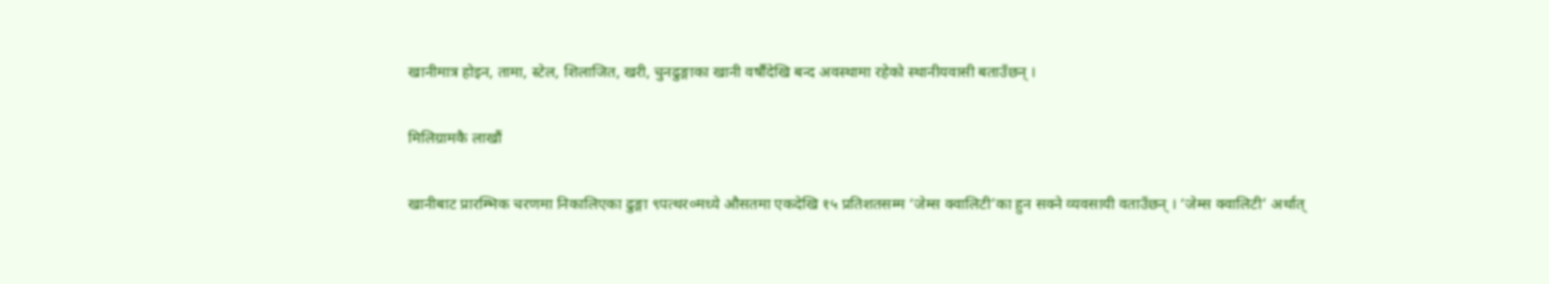खानीमात्र होइन, तामा, स्टेल, शिलाजित, खरी, चुनढुङ्गाका खानी वर्षौंदेखि बन्द अवस्थामा रहेको स्थानीयवासी बताउँछन् ।

मिलिग्रामकै लाखौं

खानीबाट प्रारम्भिक चरणमा निकालिएका ढुङ्गा ९पत्थर०मध्ये औसतमा एकदेखि १५ प्रतिशतसम्म ‘जेम्स क्वालिटी’का हुन सक्ने व्यवसायी वताउँछन् । ‘जेम्स क्वालिटी’ अर्थात्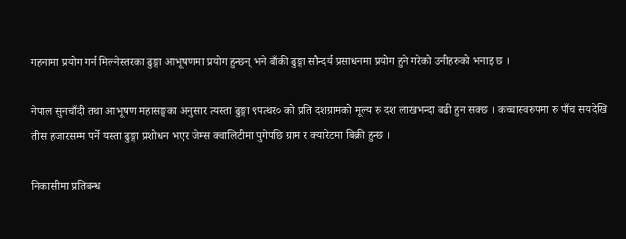गहनामा प्रयोग गर्न मिल्नेस्तरका ढुङ्गा आभूषणमा प्रयोग हुन्छन् भने बाँकी ढुङ्गा सौन्दर्य प्रसाधनमा प्रयोग हुने गरेको उनीहरुको भनाइ छ ।

नेपाल सुनचाँदी तथा आभूषण महासङ्घका अनुसार त्यस्ता ढुङ्गा ९पत्थर० को प्रति दशग्रामको मूल्य रु दश लाखभन्दा बढी हुन सक्छ । कच्चास्वरुपमा रु पाँच सयदेखि तीस हजारसम्म पर्ने यस्ता ढुङ्गा प्रशोधन भएर जेम्स क्वालिटीमा पुगेपछि ग्राम र क्यारेटमा बिक्री हुन्छ ।

निकासीमा प्रतिबन्ध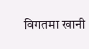विगतमा खानी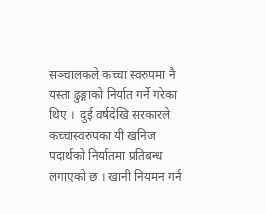सञ्चालकले कच्चा स्वरुपमा नै यस्ता ढुङ्गाको निर्यात गर्ने गरेका थिए ।  दुई वर्षदेखि सरकारले कच्चास्वरुपका यी खनिज पदार्थको निर्यातमा प्रतिबन्ध लगाएको छ । खानी नियमन गर्न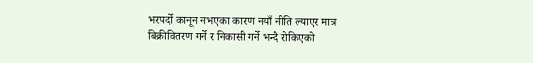भरपर्दो कानून नभएका कारण नयाँ नीति ल्याएर मात्र बिक्रीवितरण गर्ने र निकासी गर्ने भन्दै रोकिएको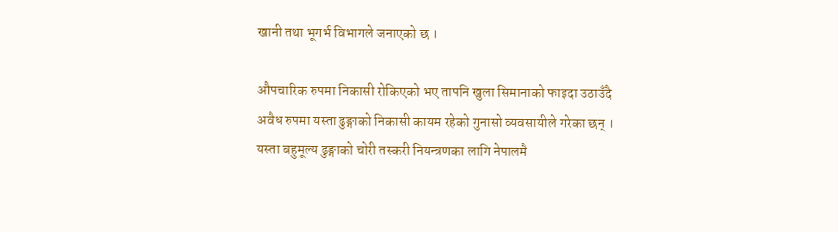खानी तथा भूगर्भ विभागले जनाएको छ ।

औपचारिक रुपमा निकासी रोकिएको भए तापनि खुला सिमानाको फाइदा उठाउँदै अवैध रुपमा यस्ता ढुङ्गाको निकासी कायम रहेको गुनासो व्यवसायीले गरेका छन् । यस्ता बहुमूल्य ढुङ्गाको चोरी तस्करी नियन्त्रणका लागि नेपालमै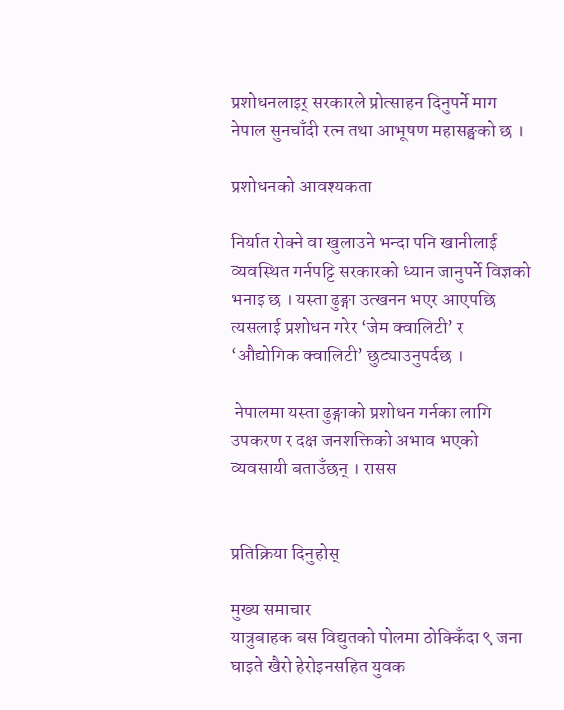प्रशोधनलाइर् सरकारले प्रोत्साहन दिनुपर्ने माग नेपाल सुनचाँदी रत्न तथा आभूषण महासङ्घको छ ।

प्रशोधनको आवश्यकता

निर्यात रोक्ने वा खुलाउने भन्दा पनि खानीलाई व्यवस्थित गर्नपट्टि सरकारको ध्यान जानुपर्ने विज्ञको भनाइ छ । यस्ता ढुङ्गा उत्खनन भएर आएपछि त्यसलाई प्रशोधन गरेर ‘जेम क्वालिटी’ र ‘औद्योगिक क्वालिटी’ छुट्याउनुपर्दछ ।

 नेपालमा यस्ता ढुङ्गाको प्रशोधन गर्नका लागि उपकरण र दक्ष जनशक्तिको अभाव भएको व्यवसायी बताउँछन् । रासस


प्रतिक्रिया दिनुहोस्

मुख्य समाचार
यात्रुबाहक बस विद्युतको पोलमा ठोक्किँदा ९ जना घाइते खैरो हेरोइनसहित युवक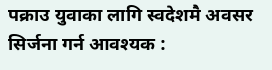पक्राउ युवाका लागि स्वदेशमै अवसर सिर्जना गर्न आवश्यक :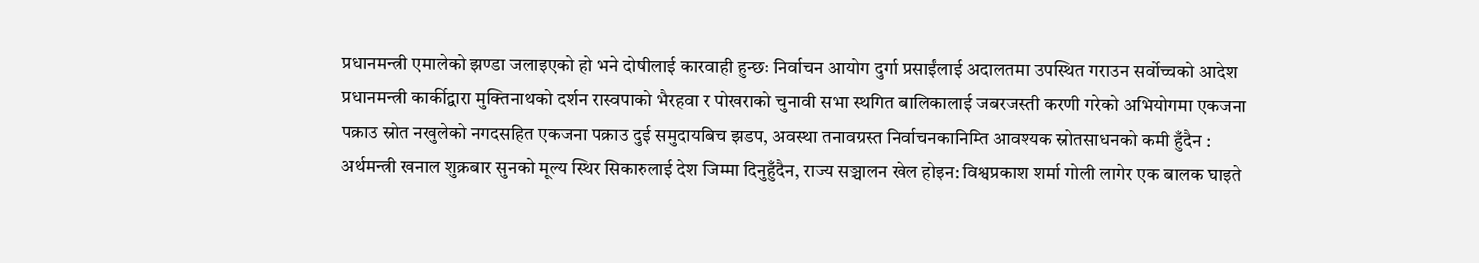प्रधानमन्त्री एमालेको झण्डा जलाइएको हो भने दोषीलाई कारवाही हुन्छः निर्वाचन आयोग दुर्गा प्रसाईंलाई अदालतमा उपस्थित गराउन सर्वोच्चको आदेश प्रधानमन्त्री कार्कीद्वारा मुक्तिनाथको दर्शन रास्वपाको भैरहवा र पोखराको चुनावी सभा स्थगित बालिकालाई जबरजस्ती करणी गरेको अभियोगमा एकजना पक्राउ स्रोत नखुलेको नगदसहित एकजना पक्राउ दुई समुदायबिच झडप, अवस्था तनावग्रस्त निर्वाचनकानिम्ति आवश्यक स्रोतसाधनको कमी हुँदैन : अर्थमन्त्री खनाल शुक्रबार सुनको मूल्य स्थिर सिकारुलाई देश जिम्मा दिनुहुँदैन, राज्य सञ्चालन खेल होइन: विश्वप्रकाश शर्मा गोली लागेर एक बालक घाइते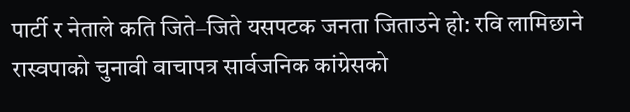पार्टी र नेताले कति जिते–जिते यसपटक जनता जिताउने हो: रवि लामिछाने रास्वपाको चुनावी वाचापत्र सार्वजनिक कांग्रेसको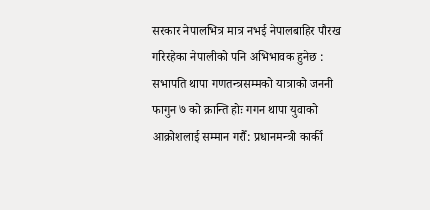सरकार नेपालभित्र मात्र नभई नेपालबाहिर पौरख गरिरहेका नेपालीको पनि अभिभावक हुनेछ : सभापति थापा गणतन्त्रसम्मको यात्राको जननी फागुन ७ को क्रान्ति होः गगन थापा युवाको आक्रोशलाई सम्मान गरौँ: प्रधानमन्त्री कार्की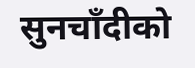सुनचाँदीको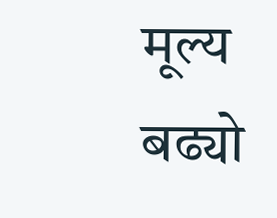मूल्य बढ्यो